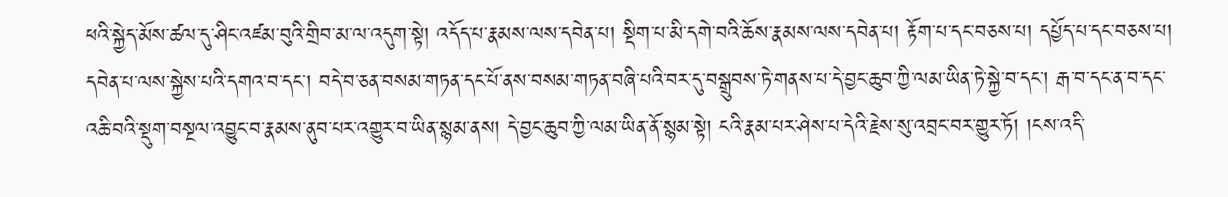ཕའི་སྐྱེད་མོས་ཚལ་དུ་ཤིང་འཛམ་བུའི་གྲིབ་མ་ལ་འདུག་སྟེ། འདོད་པ་རྣམས་ལས་དབེན་པ། སྡིག་པ་མི་དགེ་བའི་ཆོས་རྣམས་ལས་དབེན་པ། རྟོག་པ་དང་བཅས་པ། དཔྱོད་པ་དང་བཅས་པ། དབེན་པ་ལས་སྐྱེས་པའི་དགའ་བ་དང་། བདེ་བ་ཅན་བསམ་གཏན་དང་པོ་ནས་བསམ་གཏན་བཞི་པའི་བར་དུ་བསྒྲུབས་ཏེ་གནས་པ་དེ་བྱང་ཆུབ་ཀྱི་ལམ་ཡིན་ཏེ་སྐྱེ་བ་དང་། རྒ་བ་དང་ན་བ་དང་འཆི་བའི་སྡུག་བསྔལ་འབྱུང་བ་རྣམས་ནུབ་པར་འགྱུར་བ་ཡིན་སྙམ་ནས། དེ་བྱང་ཆུབ་ཀྱི་ལམ་ཡིན་ནོ་སྙམ་སྟེ། ངའི་རྣམ་པར་ཤེས་པ་དེའི་རྗེས་སུ་འབྲང་བར་གྱུར་ཏོ། །ངས་འདི་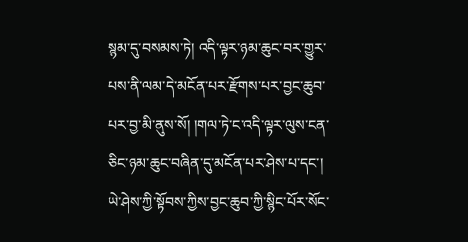སྙམ་དུ་བསམས་ཏེ། འདི་ལྟར་ཉམ་ཆུང་བར་གྱུར་པས་ནི་ལམ་དེ་མངོན་པར་རྫོགས་པར་བྱང་ཆུབ་པར་བྱ་མི་ནུས་སོ། །གལ་ཏེ་ང་འདི་ལྟར་ལུས་ངན་ཅིང་ཉམ་ཆུང་བཞིན་དུ་མངོན་པར་ཤེས་པ་དང་། ཡེ་ཤེས་ཀྱི་སྟོབས་ཀྱིས་བྱང་ཆུབ་ཀྱི་སྙིང་པོར་སོང་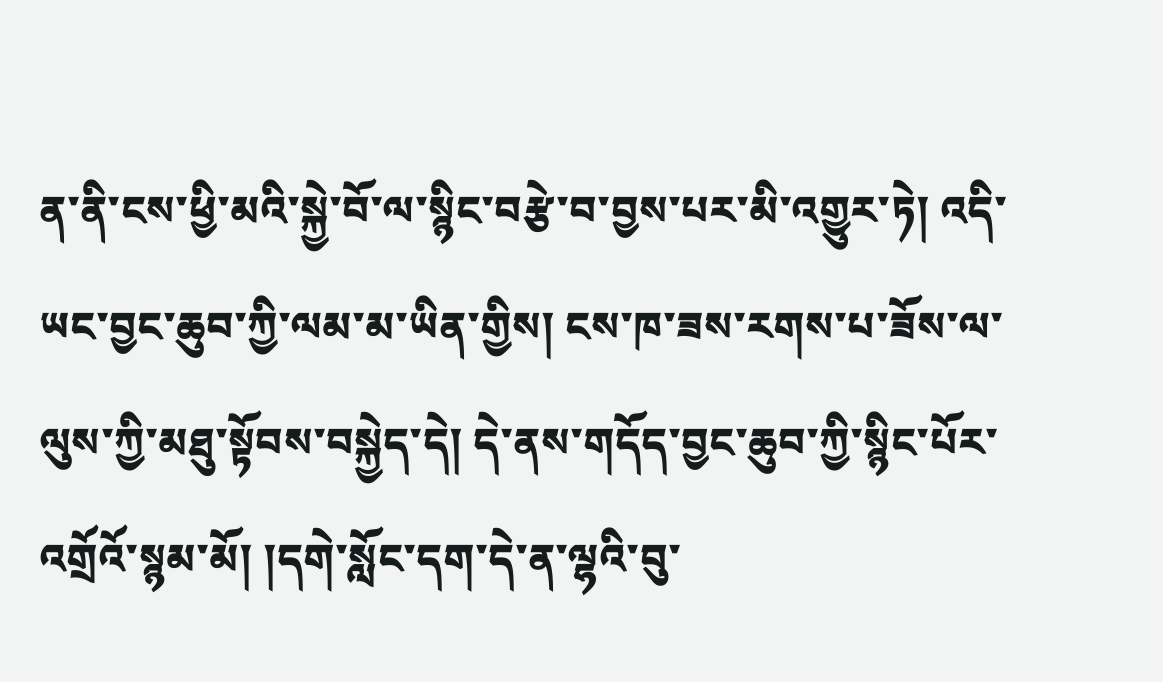ན་ནི་ངས་ཕྱི་མའི་སྐྱེ་བོ་ལ་སྙིང་བརྩེ་བ་བྱས་པར་མི་འགྱུར་ཏེ། འདི་ཡང་བྱང་ཆུབ་ཀྱི་ལམ་མ་ཡིན་གྱིས། ངས་ཁ་ཟས་རགས་པ་ཟོས་ལ་ལུས་ཀྱི་མཐུ་སྟོབས་བསྐྱེད་དེ། དེ་ནས་གདོད་བྱང་ཆུབ་ཀྱི་སྙིང་པོར་འགྲོའོ་སྙམ་མོ། །དགེ་སློང་དག་དེ་ན་ལྷའི་བུ་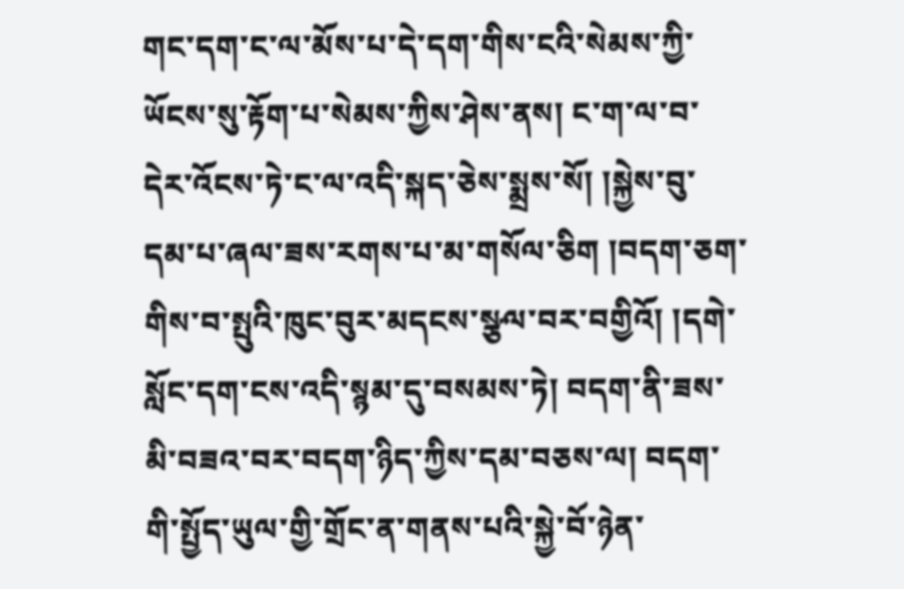གང་དག་ང་ལ་མོས་པ་དེ་དག་གིས་ངའི་སེམས་ཀྱི་ཡོངས་སུ་རྟོག་པ་སེམས་ཀྱིས་ཤེས་ནས། ང་ག་ལ་བ་དེར་འོངས་ཏེ་ང་ལ་འདི་སྐད་ཅེས་སྨྲས་སོ། །སྐྱེས་བུ་དམ་པ་ཞལ་ཟས་རགས་པ་མ་གསོལ་ཅིག །བདག་ཅག་གིས་བ་སྤུའི་ཁུང་བུར་མདངས་སྩལ་བར་བགྱིའོ། །དགེ་སློང་དག་ངས་འདི་སྙམ་དུ་བསམས་ཏེ། བདག་ནི་ཟས་མི་བཟའ་བར་བདག་ཉིད་ཀྱིས་དམ་བཅས་ལ། བདག་གི་སྤྱོད་ཡུལ་གྱི་གྲོང་ན་གནས་པའི་སྐྱེ་བོ་ཉེན་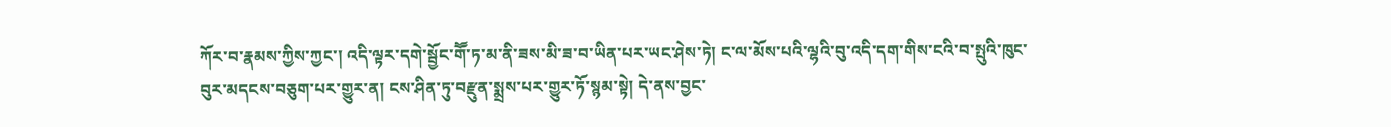ཀོར་བ་རྣམས་ཀྱིས་ཀྱང་། འདི་ལྟར་དགེ་སྦྱོང་གཽ་ཏ་མ་ནི་ཟས་མི་ཟ་བ་ཡིན་པར་ཡང་ཤེས་ཏེ། ང་ལ་མོས་པའི་ལྷའི་བུ་འདི་དག་གིས་ངའི་བ་སྤུའི་ཁུང་བུར་མདངས་བཅུག་པར་གྱུར་ན། ངས་ཤིན་ཏུ་བརྫུན་སྨྲས་པར་གྱུར་ཏོ་སྙམ་སྟེ། དེ་ནས་བྱང་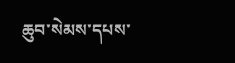ཆུབ་སེམས་དཔས་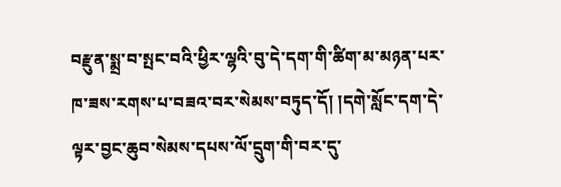བརྫུན་སྨྲ་བ་སྤང་བའི་ཕྱིར་ལྷའི་བུ་དེ་དག་གི་ཚིག་མ་མཉན་པར་ཁ་ཟས་རགས་པ་བཟའ་བར་སེམས་བཏུད་དོ། །དགེ་སློང་དག་དེ་ལྟར་བྱང་ཆུབ་སེམས་དཔས་ལོ་དྲུག་གི་བར་དུ་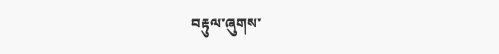བརྟུལ་ཞུགས་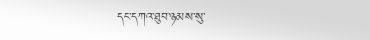དང་དཀའ་ཐུབ་ཉམས་སུ་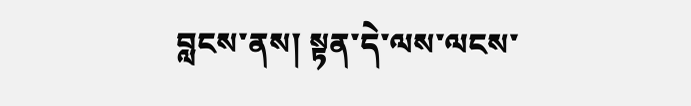བླངས་ནས། སྟན་དེ་ལས་ལངས་